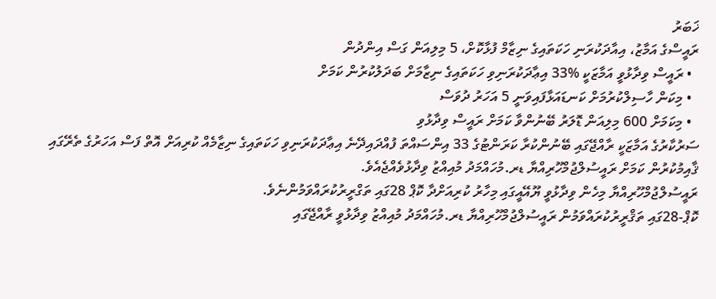ޚަބަރު
ރައީސްގެ އަމާޒު، އިއާދަކުރަނި ހަކަތައިގެ ނިޒާމް ފުޅާކޮށް، 5 މިލިއަން ގަސް އިންދުން
  • ރައީސް ވިދާޅުވީ އަމާޒަކީ %33 އިޢާދަކުރަނިވި ހަކަތައިގެ ނިޒާމަށް ބަދަލުކުރުން ކަމަށް
  • މިކަން ހާސިލްކުރުމަށް ކަނޑައަޅާފައިވަނީ 5 އަހަރު ދުވަސް
  • މިކަމަށް 600 މިލިއަން ޑޮލަރު ބޭނުންވާ ކަމަށް ރައީސް ވިދާޅުވި
ސަރުކާރުގެ އަމާޒަކީ ރާއްޖޭގައި ބޭނުންކުރާ ކަރަންޓުގެ 33 އިންސައްތަ ފުއްދައިދޭނެ އިޢާދަކުރަނިވި ހަކަތައިގެ ނިޒާމެއް ކުރިއަށް އޮތް ފަސް އަހަރުގެ ތެރޭގައި ޤާއިމުކުރުން ކަމަށް ރައީސުލްޖުމްހޫރިއްޔާ ޑރ.މުހައްމަދު މުއިއްޒު ވިދާޅުވެއްޖެއެވެ.
ރައީސުލްޖުމްހޫރިއްޔާ މިހެން ވިދާޅުވީ ޔޫއޭއީގައި މިހާރު ކުރިއަށްދާ ކޮޕް 28ގައި ތަގްރީރުކުރައްވަމުންނެވެ.
ކޮޕް-28ގައި ތަޤްރީރުކުރައްވަމުން ރައީސުލްޖުމްހޫރިއްޔާ ޑރ.މުހައްމަދު މުއިއްޒު ވިދާޅުވީ ރާއްޖޭގައި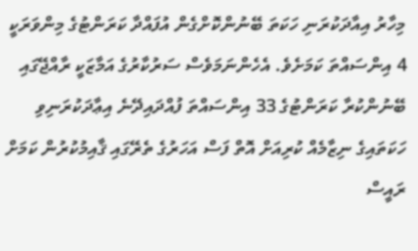މިހާރު އިއާދަކުރަނި ހަކަތަ ބޭނުންކޮށްގެން އުފައްދާ ކަރަންޓުގެ މިންވަރަކީ 4 އިންސައްތަ ކަމަށެވެ. އެހެންނަމަވެސް ސަރުކާރުގެ އަމާޒަކީ ރާއްޖޭގައި ބޭނުންކުރާ ކަރަންޓުގެ 33 އިންސައްތަ ފުއްދައިދޭނެ އިޢާދަކުރަނިވި ހަކަތައިގެ ނިޒާމެއް ކުރިއަށް އޮތް ފަސް އަހަރުގެ ތެރޭގައި ޤާއިމުކުރުން ކަމަށް ރައީސް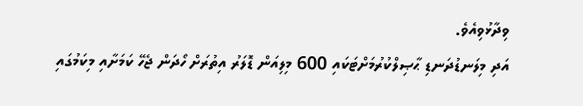ވިދާޅުވިއެވެ.
އަދި މިލަނޑުދަނޑި ޙާޞިލްކުރުމަށްޓަކައި 600 މިލިއަން ޑޮލަރު އިތުރަށް ހޯދަން ޖެހޭ ކަމަށާއި މިކަމުގައި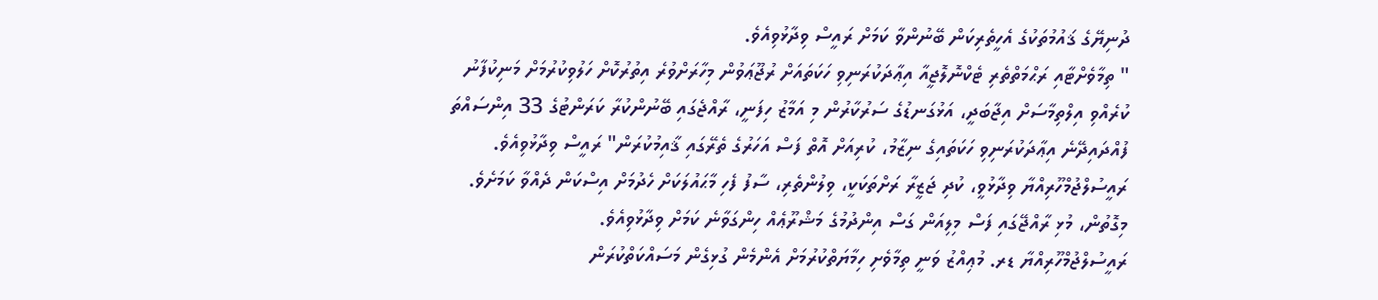ދުނިޔޭގެ ޤައުމުތަކުގެ އެހީތެރިކަން ބޭނުންވާ ކަމަށް ރައީސް ވިދާޅުވިއެވެ.
" ތިމާވެށްޓާއި ރަޙްމަތްތެރި ޓެކްނޮލޮޖީއާ އިޢާދަކުރަނިވި ހަކަތައަށް ރުޖޫޢަވުން މިހާރަށްވުރެ އިތުރުކޮށް ހަލުވިކުރުމަށް މަނިކުފާނު ކުރެއްވި އިލްތިމާސަށް އިޖާބަދީ، އަޅުގަނޑުގެ ސަރުކާރުން މި އަމާޒު ހިފަނީ، ރާއްޖެގައި ބޭނުންކުރާ ކަރަންޓުގެ 33 އިންސައްތަ ފުއްދައިދޭނެ އިޢާދަކުރަނިވި ހަކަތައިގެ ނިޒާމު، ކުރިއަށް އޮތް ފަސް އަހަރުގެ ތެރޭގައި ޤާއިމުކުރަން" ރައީސް ވިދާޅުވިއެވެ.
ރައީސުލްޖުމްހޫރިއްޔާ ވިދާޅުވީ، ކުދި ޖަޒީރާ ރަށްތަކަކީ، ވިލުންތެރި، ސާފު ފެހި މާޙައުލަކަށް ހެދުމަށް އިސްކަން ދެއްވާ ކަމަށެވެ. މިގޮތުން، މުޅި ރާއްޖޭގައި ފަސް މިލިއަން ގަސް އިންދުމުގެ މަޝްރޫޢެއް ހިންގަވާނެ ކަމަށް ވިދާޅުވިއެވެ.
ރައީސުލްޖުމްހޫރިއްޔާ ޑރ. މުޢިއްޒު ވަނީ ތިމާވެށި ހިމާޔަތްކުރުމަށް އެންމެން ގުޅިގެން މަސައްކަތްކުރަން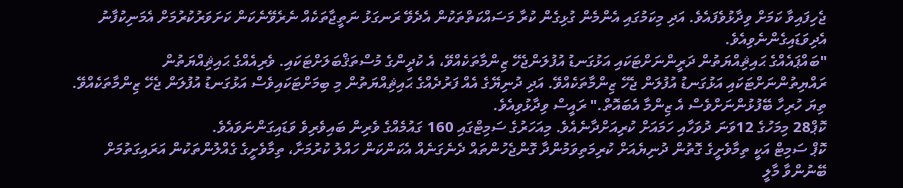ޖެހިފައިވާ ކަމަށް ވިދާޅުވެފައެވެ. އަދި މިކަމުގައި އެންމެން ގުޅިގެން ކުރާ މަސައްކަތްތަކުން އެދެވޭ ރަނގަޅު ނަތީޖާތަކެއް ނެރެވޭނެކަން ކަށަވަރުކުރުމަށް އެމަނިކުފާނު އެދިވަޑައިގެންނެވިއެވެ.
"ބައްޕައެއްގެ ޙައިޘިއްޔަތުން ދަރީންނަށްޓަކައި އަޅުގަނޑު އުފުލަންޖެހޭ ޒިންމާތަކެއްވޭ، އެ ކުދީންގެ މުސްތަޤްބަލަށްޓަކައި. ވެރިއެއްގެ ޙައިޘިއްޔަތުން ރައްޔިތުންނަށްޓަކައި އަޅުގަނޑު އުފުލަން ޖެހޭ ޒިންމާތަކެއްވޭ. އަދި ދުނިޔޭގެ އެއް ފަރުދެއްގެ ޙައިޘިއްޔަތުން މި ބިމަށްޓަކައިވެސް އަޅުގަނޑު އުފުލަން ޖެހޭ ޒިންމާތަކެއްވޭ. ތިޔަ ހުރިހާ ބޭފުޅުންނަށްވެސް އެ ޒިންމާ އެބައޮތް." ރައީސް ވިދާޅުވިއެވެ.
ކޮޕް28 މިމަހުގެ 12ވަނަ ދުވަހާއި ހަމައަށް ކުރިއަށްދާނެއެވެ. މިއަހަރުގެ ސަމިޓްގައި 160 ގައުމެއްގެ ވެރިން ބައިވެރިވެ ވަޑައިގަންނަވައެވެ.
ކޮޕް ސަމިޓް އަކީ ތިމާވެށީގެ ގޮތުން ދުނިޔެއަށް ކުރިމަތިވަމުންދާ ގޮންޖެހުންތައް ދެނެގަނެއް އެކަންކަން ހައްލު ކުރުމަށާ، ތިމާވެށީގެ ގެއްލުންތަކުން އަރައިގަތުމަށް ބޭނުންވާ މާލީ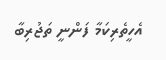އެހީތެރިކަމާ ފަންނީ ތަޖުރިބާ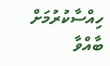ހިއްސާކުރުމަށް ބާއްވާ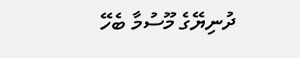ދުނިޔޭގެ މޫސުމާ ބެހޭ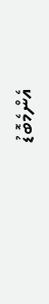އެންމެބޮޑު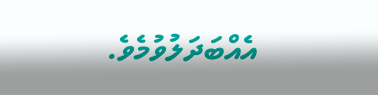އެއްބަދަލުވުމެވެ.